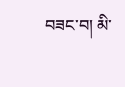བཟང་བ། མི་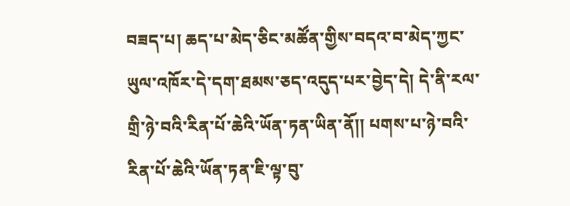བཟད་པ། ཆད་པ་མེད་ཅིང་མཚོན་གྱིས་བདའ་བ་མེད་ཀྱང་ཡུལ་འཁོར་དེ་དག་ཐམས་ཅད་འདུད་པར་བྱེད་དེ། དེ་ནི་རལ་གྲི་ཉེ་བའི་རིན་པོ་ཆེའི་ཡོན་ཏན་ཡིན་ནོ།། པགས་པ་ཉེ་བའི་རིན་པོ་ཆེའི་ཡོན་ཏན་ཇི་ལྟ་བུ་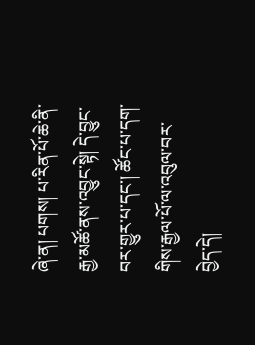ཞེ་ན། པགས། པ་རིན་པོ་ཆེ་ནི་རྒྱ་མཚོ་ནས་འབྱུང་སྟེ། དེ་བྱུང་བར་གྱུར་པ་དང་། ཚོང་པ་དག་གིས་རྒྱལ་པོ་ལ་འབུལ་བར་བྱེད་དེ།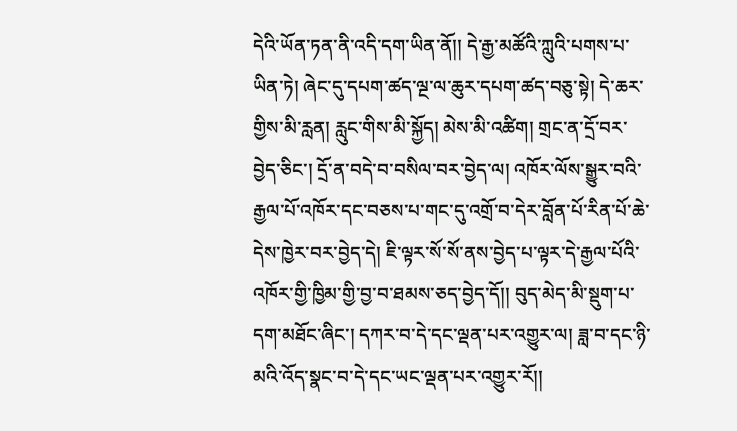དེའི་ཡོན་ཏན་ནི་འདི་དག་ཡིན་ནོ།། དེ་རྒྱ་མཚོའི་ཀླུའི་པགས་པ་ཡིན་ཏེ། ཞེང་དུ་དཔག་ཚད་ལྔ་ལ་ཆུར་དཔག་ཚད་བཅུ་སྟེ། དེ་ཆར་གྱིས་མི་རླན། རླུང་གིས་མི་སྐྱོད། མེས་མི་འཚིག། གྲང་ན་དྲོ་བར་བྱེད་ཅིང་། དྲོ་ན་བདེ་བ་བསིལ་བར་བྱེད་ལ། འཁོར་ལོས་སྒྱུར་བའི་རྒྱལ་པོ་འཁོར་དང་བཅས་པ་གང་དུ་འགྲོ་བ་དེར་བློན་པོ་རིན་པོ་ཆེ་དེས་ཁྱེར་བར་བྱེད་དེ། ཇི་ལྟར་སོ་སོ་ནས་བྱེད་པ་ལྟར་དེ་རྒྱལ་པོའི་འཁོར་གྱི་ཁྱིམ་གྱི་བྱ་བ་ཐམས་ཅད་བྱེད་དོ།། བུད་མེད་མི་སྡུག་པ་དག་མཐོང་ཞིང་། དཀར་བ་དེ་དང་ལྡན་པར་འགྱུར་ལ། ཟླ་བ་དང་ཉི་མའི་འོད་སྣང་བ་དེ་དང་ཡང་ལྡན་པར་འགྱུར་རོ།།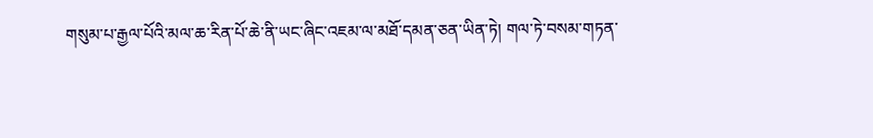གསུམ་པ་རྒྱལ་པོའི་མལ་ཆ་རིན་པོ་ཆེ་ནི་ཡང་ཞིང་འཇམ་ལ་མཐོ་དམན་ཅན་ཡིན་ཏེ། གལ་ཏེ་བསམ་གཏན་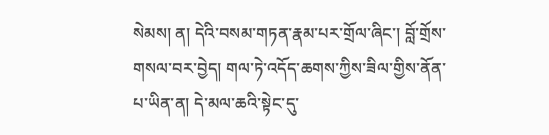སེམས། ན། དེའི་བསམ་གཏན་རྣམ་པར་གྲོལ་ཞིང་། བློ་གྲོས་གསལ་བར་བྱེད། གལ་ཏེ་འདོད་ཆགས་ཀྱིས་ཟིལ་གྱིས་ནོན་པ་ཡིན་ན། དེ་མལ་ཆའི་སྟེང་དུ་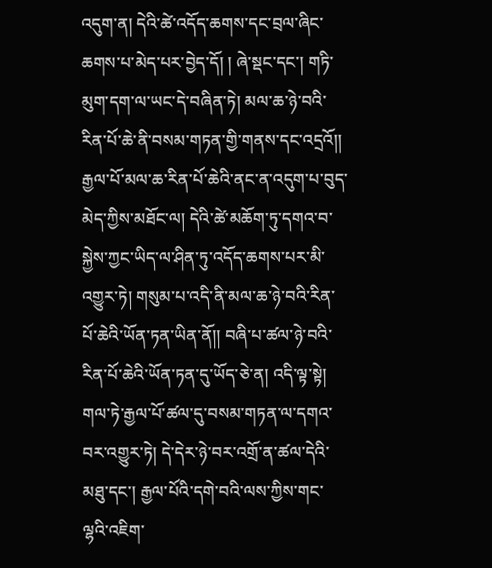འདུག་ན། དེའི་ཚེ་འདོད་ཆགས་དང་བྲལ་ཞིང་ཆགས་པ་མེད་པར་བྱེད་དོ། ། ཞེ་སྡང་དང་། གཏི་མུག་དག་ལ་ཡང་དེ་བཞིན་ཏེ། མལ་ཆ་ཉེ་བའི་རིན་པོ་ཆེ་ནི་བསམ་གཏན་གྱི་གནས་དང་འདྲའོ།། རྒྱལ་པོ་མལ་ཆ་རིན་པོ་ཆེའི་ནང་ན་འདུག་པ་བུད་མེད་ཀྱིས་མཐོང་ལ། དེའི་ཚེ་མཆོག་ཏུ་དགའ་བ་སྐྱེས་ཀྱང་ཡིད་ལ་ཤིན་ཏུ་འདོད་ཆགས་པར་མི་འགྱུར་ཏེ། གསུམ་པ་འདི་ནི་མལ་ཆ་ཉེ་བའི་རིན་པོ་ཆེའི་ཡོན་ཏན་ཡིན་ནོ།། བཞི་པ་ཚལ་ཉེ་བའི་རིན་པོ་ཆེའི་ཡོན་ཏན་དུ་ཡོད་ཅེ་ན། འདི་ལྟ་སྟེ། གལ་ཏེ་རྒྱལ་པོ་ཚལ་དུ་བསམ་གཏན་ལ་དགའ་བར་འགྱུར་ཏེ། དེ་དེར་ཉེ་བར་འགྲོ་ན་ཚལ་དེའི་མཐུ་དང་། རྒྱལ་པོའི་དགེ་བའི་ལས་ཀྱིས་གང་ལྷའི་འཇིག་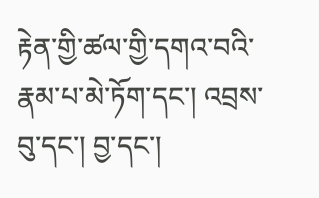རྟེན་གྱི་ཚལ་གྱི་དགའ་བའི་རྣམ་པ་མེ་ཏོག་དང་། འབྲས་བུ་དང་། བྱ་དང་།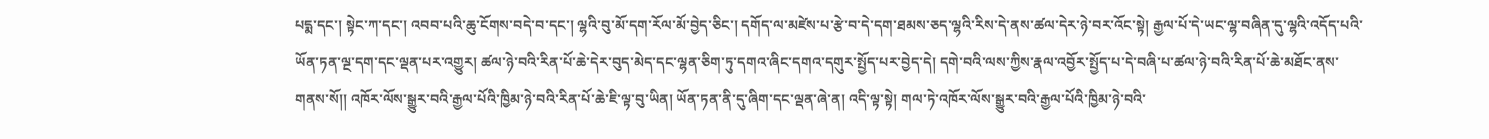པདྨ་དང་། སྟེང་ཀ་དང་། འབབ་པའི་ཆུ་ངོགས་བདེ་བ་དང་། ལྷའི་བུ་མོ་དག་རོལ་མོ་བྱེད་ཅིང་། དགོད་ལ་མཛེས་པ་རྩེ་བ་དེ་དག་ཐམས་ཅད་ལྷའི་རིས་དེ་ནས་ཚལ་དེར་ཉེ་བར་འོང་སྟེ། རྒྱལ་པོ་དེ་ཡང་ལྷ་བཞིན་དུ་ལྷའི་འདོད་པའི་ཡོན་ཏན་ལྔ་དག་དང་ལྡན་པར་འགྱུར། ཚལ་ཉེ་བའི་རིན་པོ་ཆེ་དེར་བུད་མེད་དང་ལྷན་ཅིག་ཏུ་དགའ་ཞིང་དགའ་དགུར་སྤྱོད་པར་བྱེད་དེ། དགེ་བའི་ལས་ཀྱིས་རྣལ་འབྱོར་སྤྱོད་པ་དེ་བཞི་པ་ཚལ་ཉེ་བའི་རིན་པོ་ཆེ་མཐོང་ནས་གནས་སོ།། འཁོར་ལོས་སྒྱུར་བའི་རྒྱལ་པོའི་ཁྱིམ་ཉེ་བའི་རིན་པོ་ཆེ་ཇི་ལྟ་བུ་ཡིན། ཡོན་ཏན་ནི་དུ་ཞིག་དང་ལྡན་ཞེ་ན། འདི་ལྟ་སྟེ། གལ་ཏེ་འཁོར་ལོས་སྒྱུར་བའི་རྒྱལ་པོའི་ཁྱིམ་ཉེ་བའི་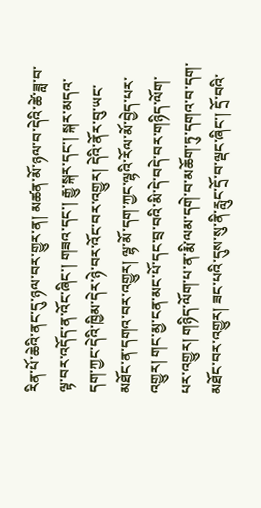རིན་པོ་ཆེའི་ནང་དུ་ཉལ་བར་གྱུར་ན། མཚན་མོ་ཉལ་བ་དེའི་ཚེ་ཟླ་བ་ལྟ་བར་འདོད་ན་འོང་ཞིང་། གཟའ་དང་། རྒྱུ་སྐར་དང་། སྐར་མདའ་དག་ཀྱང་དེའི་ཁྱིམ་དེར་ཉེ་བར་འོང་བར་འགྱུར། དེའི་ནོར་བུ་ཡང་མཐོང་ན་དགའ་བར་འགྱུར། ལྷ་མོ་དག་ཀྱང་ལྷའི་རོལ་མོ་བྱེད་པར་འགྱུར། གང་མྱ་ངན་མང་པོ་དང་བྲ་བའི་མི་དེ་བདེ་བར་གཉིད་ལོག་པར་འགྱུར། གཉིད་ལོག་པ་ན་རྨི་ལམ་དགེ་བ་མཆོག་ཏུ་དགའ་བ་དག་མཐོང་བར་འགྱུར། ཟང་པའི་དུས་སུ་ནི་རླུང་དྲོ་བ་ལྡང་ཞིང་། དྲོ་བའི་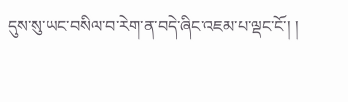དུས་སུ་ཡང་བསིལ་བ་རེག་ན་བདེ་ཞིང་འཇམ་པ་ལྡང་ངོ་། །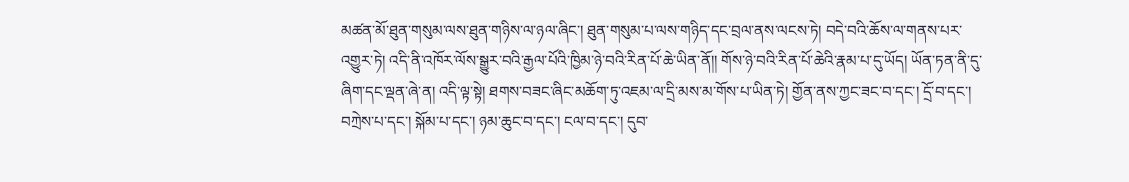མཚན་མོ་ཐུན་གསུམ་ལས་ཐུན་གཉིས་ལ་ཉལ་ཞིང་། ཐུན་གསུམ་པ་ལས་གཉིད་དང་བྲལ་ནས་ལངས་ཏེ། བདེ་བའི་ཆོས་ལ་གནས་པར་འགྱུར་ཏེ། འདི་ནི་འཁོར་ལོས་སྒྱུར་བའི་རྒྱལ་པོའི་ཁྱིམ་ཉེ་བའི་རིན་པོ་ཆེ་ཡིན་ནོ།། གོས་ཉེ་བའི་རིན་པོ་ཆེའི་རྣམ་པ་དུ་ཡོད། ཡོན་ཏན་ནི་དུ་ཞིག་དང་ལྡན་ཞེ་ན། འདི་ལྟ་སྟེ། ཐགས་བཟང་ཞིང་མཆོག་ཏུ་འཇམ་ལ་དྲི་མས་མ་གོས་པ་ཡིན་ཏེ། གྱོན་ནས་ཀྱང་ཟང་བ་དང་། དྲོ་བ་དང་། བཀྲེས་པ་དང་། སྐོམ་པ་དང་། ཉམ་ཆུང་བ་དང་། ངལ་བ་དང་། དུབ་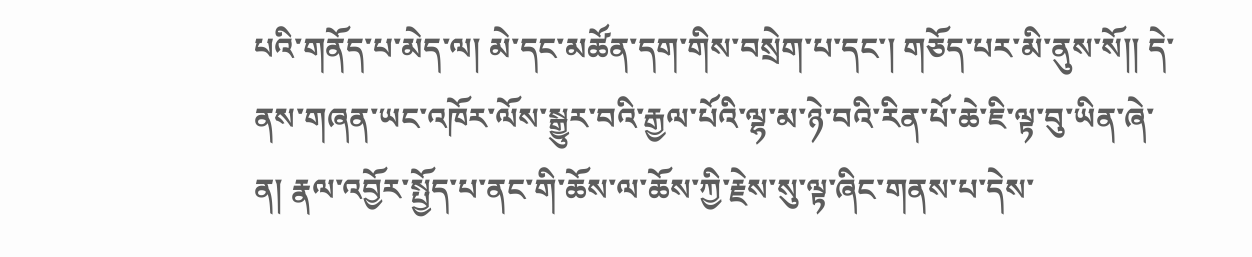པའི་གནོད་པ་མེད་ལ། མེ་དང་མཚོན་དག་གིས་བསྲེག་པ་དང་། གཅོད་པར་མི་ནུས་སོ།། དེ་ནས་གཞན་ཡང་འཁོར་ལོས་སྒྱུར་བའི་རྒྱལ་པོའི་ལྷ་མ་ཉེ་བའི་རིན་པོ་ཆེ་ཇི་ལྟ་བུ་ཡིན་ཞེ་ན། རྣལ་འབྱོར་སྤྱོད་པ་ནང་གི་ཆོས་ལ་ཆོས་ཀྱི་རྗེས་སུ་ལྟ་ཞིང་གནས་པ་དེས་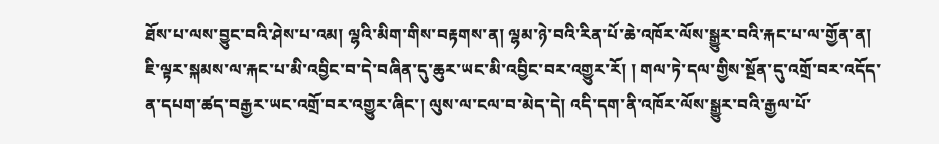ཐོས་པ་ལས་བྱུང་བའི་ཤེས་པ་འམ། ལྷའི་མིག་གིས་བརྟགས་ན། ལྷམ་ཉེ་བའི་རིན་པོ་ཆེ་འཁོར་ལོས་སྒྱུར་བའི་རྐང་པ་ལ་གྱོན་ན། ཇི་ལྟར་སྐམས་ལ་རྐང་པ་མི་འབྱིང་བ་དེ་བཞིན་དུ་ཆུར་ཡང་མི་འབྱིང་བར་འགྱུར་རོ། ། གལ་ཏེ་དལ་གྱིས་སྔོན་དུ་འགྲོ་བར་འདོད་ན་དཔག་ཚད་བརྒྱར་ཡང་འགྲོ་བར་འགྱུར་ཞིང་། ལུས་ལ་ངལ་བ་མེད་དེ། འདི་དག་ནི་འཁོར་ལོས་སྒྱུར་བའི་རྒྱལ་པོ་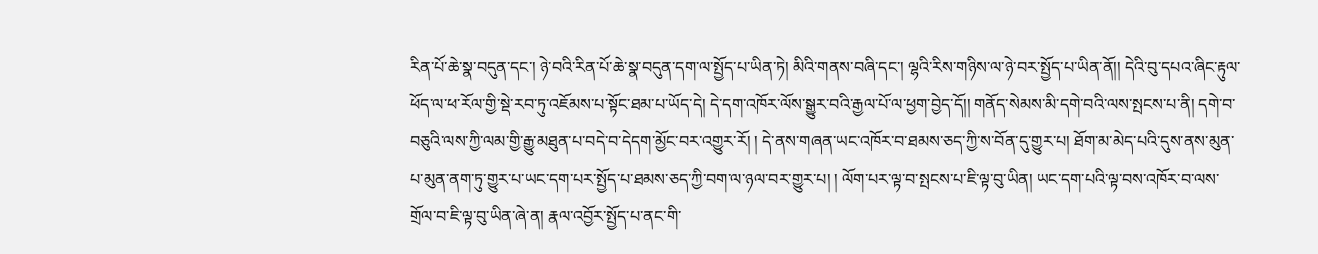རིན་པོ་ཆེ་སྣ་བདུན་དང་། ཉེ་བའི་རིན་པོ་ཆེ་སྣ་བདུན་དག་ལ་སྤྱོད་པ་ཡིན་ཏེ། མིའི་གནས་བཞི་དང་། ལྷའི་རིས་གཉིས་ལ་ཉེ་བར་སྤྱོད་པ་ཡིན་ནོ།། དེའི་བུ་དཔའ་ཞིང་རྟུལ་ཕོད་ལ་ཕ་རོལ་གྱི་སྡེ་རབ་ཏུ་འཇོམས་པ་སྟོང་ཐམ་པ་ཡོད་དེ། དེ་དག་འཁོར་ལོས་སྒྱུར་བའི་རྒྱལ་པོ་ལ་ཕྱག་བྱེད་དོ།། གནོད་སེམས་མི་དགེ་བའི་ལས་སྤངས་པ་ནི། དགེ་བ་བཅུའི་ལས་ཀྱི་ལམ་གྱི་རྒྱུ་མཐུན་པ་བདེ་བ་དེདག་མྱོང་བར་འགྱུར་རོ། ། དེ་ནས་གཞན་ཡང་འཁོར་བ་ཐམས་ཅད་ཀྱི་ས་བོན་དུ་གྱུར་པ། ཐོག་མ་མེད་པའི་དུས་ནས་མུན་པ་མུན་ནག་ཏུ་གྱུར་པ་ཡང་དག་པར་སྤྱོད་པ་ཐམས་ཅད་ཀྱི་བག་ལ་ཉལ་བར་གྱུར་པ། ། ལོག་པར་ལྟ་བ་སྤངས་པ་ཇི་ལྟ་བུ་ཡིན། ཡང་དག་པའི་ལྟ་བས་འཁོར་བ་ལས་གྲོལ་བ་ཇི་ལྟ་བུ་ཡིན་ཞེ་ན། རྣལ་འབྱོར་སྤྱོད་པ་ནང་གི་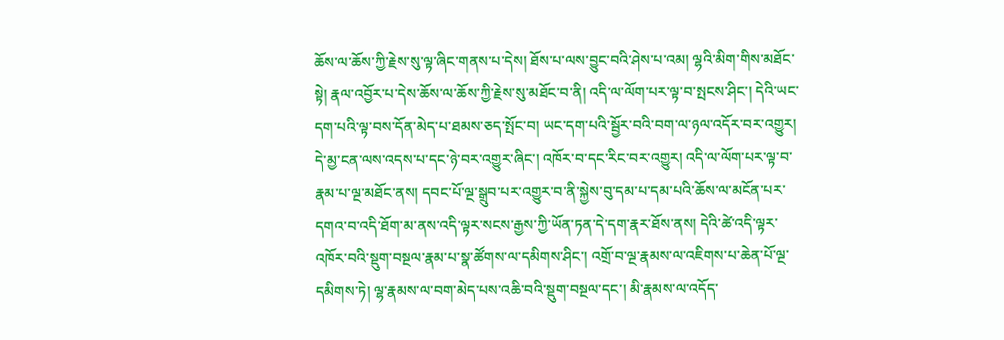ཆོས་ལ་ཆོས་ཀྱི་རྗེས་སུ་ལྟ་ཞིང་གནས་པ་དེས། ཐོས་པ་ལས་བྱུང་བའི་ཤེས་པ་འམ། ལྷའི་མིག་གིས་མཐོང་སྟེ། རྣལ་འབྱོར་པ་དེས་ཆོས་ལ་ཆོས་ཀྱི་རྗེས་སུ་མཐོང་བ་ནི། འདི་ལ་ལོག་པར་ལྟ་བ་སྤངས་ཤིང་། དེའི་ཡང་དག་པའི་ལྟ་བས་དོན་མེད་པ་ཐམས་ཅད་སྤོང་བ། ཡང་དག་པའི་སྦྱོར་བའི་བག་ལ་ཉལ་འདོར་བར་འགྱུར། དེ་མྱ་ངན་ལས་འདས་པ་དང་ཉེ་བར་འགྱུར་ཞིང་། འཁོར་བ་དང་རིང་བར་འགྱུར། འདི་ལ་ལོག་པར་ལྟ་བ་རྣམ་པ་ལྔ་མཐོང་ནས། དབང་པོ་ལྔ་སྒྲུབ་པར་འགྱུར་བ་ནི་སྐྱེས་བུ་དམ་པ་དམ་པའི་ཆོས་ལ་མངོན་པར་དགའ་བ་འདི་ཐོག་མ་ནས་འདི་ལྟར་སངས་རྒྱས་ཀྱི་ཡོན་ཏན་དེ་དག་རྣར་ཐོས་ནས། དེའི་ཚེ་འདི་ལྟར་འཁོར་བའི་སྡུག་བསྔལ་རྣམ་པ་སྣ་ཚོགས་ལ་དམིགས་ཤིང་། འགྲོ་བ་ལྔ་རྣམས་ལ་འཇིགས་པ་ཆེན་པོ་ལྔ་དམིགས་ཏེ། ལྷ་རྣམས་ལ་བག་མེད་པས་འཆི་བའི་སྡུག་བསྔལ་དང་། མི་རྣམས་ལ་འདོད་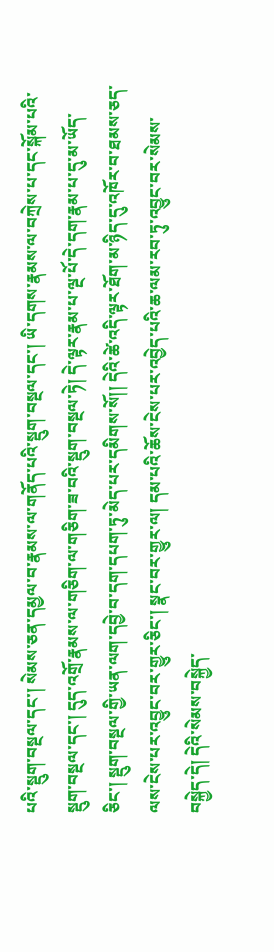པའི་སྡུག་བསྔལ་དང་། སེམས་ཅན་དམྱལ་བ་རྣམས་ལ་གནོད་པའི་སྡུག་བསྔལ་དང་། ཡི་དགས་རྣམས་ལ་བཀྲེས་པ་དང་སྐོམ་པའི་སྡུག་བསྔལ་དང་། དུད་འགྲོ་རྣམས་ལ་གཅིག་ལ་གཅིག་ཟ་བའི་སྡུག་བསྔལ་ཏེ། དེ་ལྟར་རྣམ་པ་ལྔ་པོ་དེ་དག་རྣམ་པ་དུ་མ་ཡོད་ཅིང་། སྡུག་བསྔལ་གྱི་ཡན་ལག་དབྱེ་བ་དག་དཔག་ཏུ་མེད་པར་དམིགས་སོ།། དེའི་ཚེ་འདི་ལྟར་ཐོག་མ་ཉིད་དུ་འཁོར་བ་ཐམས་ཅད་ལས་ངེས་པར་འབྱུང་བར་གྱུར་ཅིང་། སྣང་བར་གྱུར་ལ། དམ་པའི་ཆོས་ངེས་པར་འབྱེད་པའི་ཆ་ལམ་རབ་ཏུ་འབྱུང་བར་སེམས་བསྐྱེད་དེ། དེའི་སེམས་བསྐྱེད་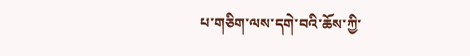པ་གཅིག་ལས་དགེ་བའི་ཆོས་ཀྱི་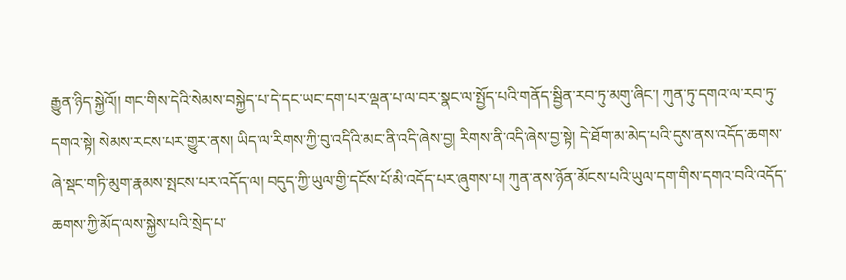རྒྱུན་ཉིད་སྐྱེའོ།། གང་གིས་དེའི་སེམས་བསྐྱེད་པ་དེ་དང་ཡང་དག་པར་ལྡན་པ་ལ་བར་སྣང་ལ་སྤྱོད་པའི་གནོད་སྦྱིན་རབ་ཏུ་མགུ་ཞིང་། ཀུན་ཏུ་དགའ་ལ་རབ་ཏུ་དགའ་སྟེ། སེམས་རངས་པར་གྱུར་ནས། ཡིད་ལ་རིགས་ཀྱི་བུ་འདིའི་མང་ནི་འདི་ཞེས་བྱ། རིགས་ནི་འདི་ཞེས་བྱ་སྟེ། དེ་ཐོག་མ་མེད་པའི་དུས་ནས་འདོད་ཆགས་ཞེ་སྡང་གཏི་མུག་རྣམས་སྤངས་པར་འདོད་ལ། བདུད་ཀྱི་ཡུལ་གྱི་དངོས་པོ་མི་འདོད་པར་ཞུགས་པ། ཀུན་ནས་ཉོན་མོངས་པའི་ཡུལ་དག་གིས་དགའ་བའི་འདོད་ཆགས་ཀྱི་མོད་ལས་སྐྱེས་པའི་སྲེད་པ་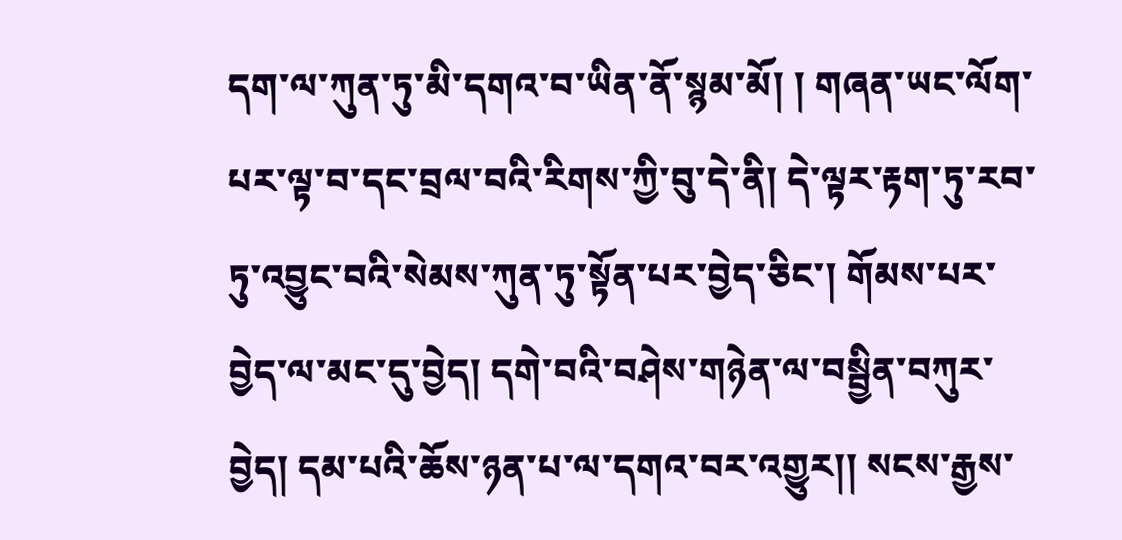དག་ལ་ཀུན་ཏུ་མི་དགའ་བ་ཡིན་ནོ་སྙམ་མོ། ། གཞན་ཡང་ལོག་པར་ལྟ་བ་དང་བྲལ་བའི་རིགས་ཀྱི་བུ་དེ་ནི། དེ་ལྟར་རྟག་ཏུ་རབ་ཏུ་འབྱུང་བའི་སེམས་ཀུན་ཏུ་སྟོན་པར་བྱེད་ཅིང་། གོམས་པར་བྱེད་ལ་མང་དུ་བྱེད། དགེ་བའི་བཤེས་གཉེན་ལ་བསྦྱིན་བཀུར་བྱེད། དམ་པའི་ཆོས་ཉན་པ་ལ་དགའ་བར་འགྱུར།། སངས་རྒྱས་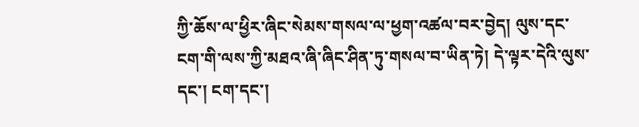ཀྱི་ཆོས་ལ་ཕྱིར་ཞིང་སེམས་གསལ་ལ་ཕྱག་འཚལ་བར་བྱེད། ལུས་དང་ངག་གི་ལས་ཀྱི་མཐའ་ཞི་ཞིང་ཤིན་ཏུ་གསལ་བ་ཡིན་ཏེ། དེ་ལྟར་དེའི་ལུས་དང་། ངག་དང་།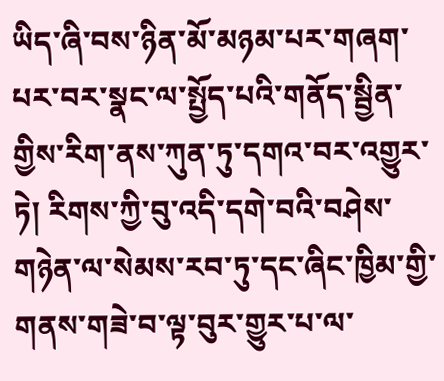ཡིད་ཞི་བས་ཉིན་མོ་མཉམ་པར་གཞག་པར་བར་སྣང་ལ་སྤྱོད་པའི་གནོད་སྦྱིན་གྱིས་རིག་ནས་ཀུན་ཏུ་དགའ་བར་འགྱུར་ཏེ། རིགས་ཀྱི་བུ་འདི་དགེ་བའི་བཤེས་གཉེན་ལ་སེམས་རབ་ཏུ་དང་ཞིང་ཁྱིམ་གྱི་གནས་གཟེ་བ་ལྟ་བུར་གྱུར་པ་ལ་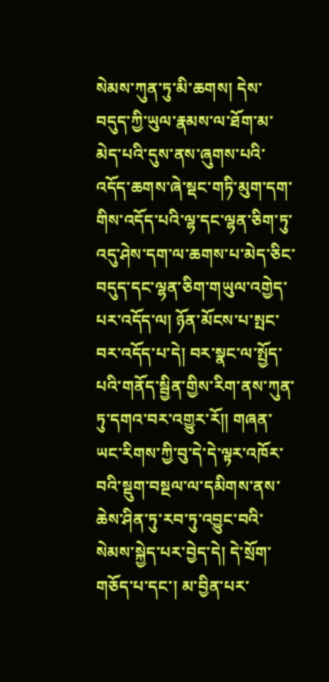སེམས་ཀུན་ཏུ་མི་ཆགས། དེས་བདུད་ཀྱི་ཡུལ་རྣམས་ལ་ཐོག་མ་མེད་པའི་དུས་ནས་ཞུགས་པའི་འདོད་ཆགས་ཞེ་སྡང་གཏི་མུག་དག་གིས་འདོད་པའི་ལྷ་དང་ལྷན་ཅིག་ཏུ་འདུ་ཤེས་དག་ལ་ཆགས་པ་མེད་ཅིང་བདུད་དང་ལྷན་ཅིག་གཡུལ་འགྱེད་པར་འདོད་ལ། ཉོན་མོངས་པ་སྤང་བར་འདོད་པ་དེ། བར་སྣང་ལ་སྤྱོད་པའི་གནོད་སྦྱིན་གྱིས་རིག་ནས་ཀུན་ཏུ་དགའ་བར་འགྱུར་རོ།། གཞན་ཡང་རིགས་ཀྱི་བུ་དེ་དེ་ལྟར་འཁོར་བའི་སྡུག་བསྔལ་ལ་དམིགས་ནས་ཆེས་ཤིན་ཏུ་རབ་ཏུ་འབྱུང་བའི་སེམས་སྐྱེད་པར་བྱེད་དེ། དེ་སྲོག་གཅོད་པ་དང་། མ་བྱིན་པར་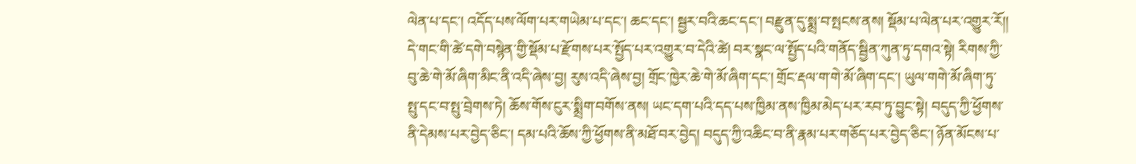ལེན་པ་དང་། འདོད་པས་ལོག་པར་གཡེམ་པ་དང་། ཆང་དང་། སྦྱར་བའི་ཆང་དང་། བརྫུན་དུ་སྨྲ་བ་སྤངས་ནས། སྡོམ་པ་ལེན་པར་འགྱུར་རོ།། དེ་གང་གི་ཚེ་དགེ་བསྙེན་གྱི་སྡོམ་པ་རྫོགས་པར་སྤྱོད་པར་འགྱུར་བ་དེའི་ཚེ། བར་སྣང་ལ་སྤྱོད་པའི་གནོད་སྦྱིན་ཀུན་ཏུ་དགའ་སྟེ། རིགས་ཀྱི་བུ་ཆེ་གེ་མོ་ཞིག་མིང་ནི་འདི་ཞེས་བྱ། རུས་འདི་ཞེས་བྱ། གྲོང་ཁྱེར་ཆེ་གེ་མོ་ཞིག་དང་། གྲོང་རྡལ་ག་གེ་མོ་ཞིག་དང་། ཡུལ་གགེ་མོ་ཞིག་ཏུ་སྤུ་དང་བ་སྤུ་བྲེགས་ཏེ། ཆོས་གོས་ངུར་སྨྲིག་བགོས་ནས། ཡང་དག་པའི་དད་པས་ཁྱིམ་ནས་ཁྱིམ་མེད་པར་རབ་ཏུ་བྱུང་སྟེ། བདུད་ཀྱི་ཕྱོགས་ནི་དེམས་པར་བྱེད་ཅིང་། དམ་པའི་ཆོས་ཀྱི་ཕྱོགས་ནི་མཐོ་བར་བྱེད། བདུད་ཀྱི་འཆིང་བ་ནི་རྣམ་པར་གཅོད་པར་བྱེད་ཅིང་། ཉོན་མོངས་པ་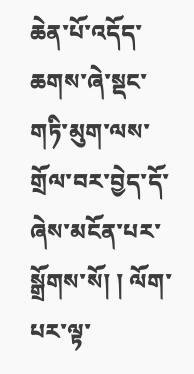ཆེན་པོ་འདོད་ཆགས་ཞེ་སྡང་གཏི་མུག་ལས་གྲོལ་བར་བྱེད་དོ་ཞེས་མངོན་པར་སྒྲོགས་སོ། ། ལོག་པར་ལྟ་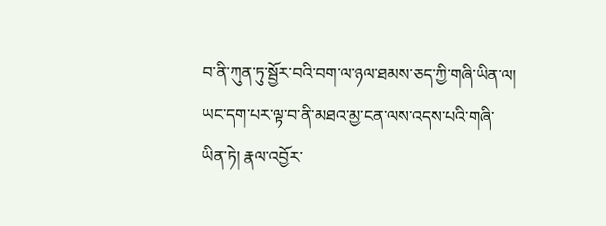བ་ནི་ཀུན་ཏུ་སྦྱོར་བའི་བག་ལ་ཉལ་ཐམས་ཅད་ཀྱི་གཞི་ཡིན་ལ། ཡང་དག་པར་ལྟ་བ་ནི་མཐའ་མྱ་ངན་ལས་འདས་པའི་གཞི་ཡིན་ཏེ། རྣལ་འབྱོར་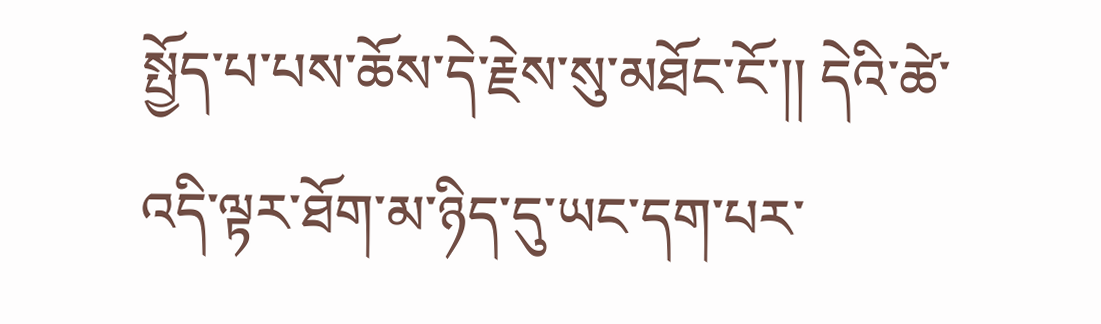སྤྱོད་པ་པས་ཆོས་དེ་རྗེས་སུ་མཐོང་ངོ་།། དེའི་ཚེ་འདི་ལྟར་ཐོག་མ་ཉིད་དུ་ཡང་དག་པར་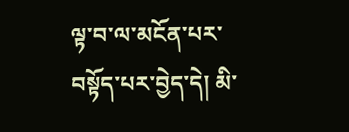ལྟ་བ་ལ་མངོན་པར་བསྟོད་པར་བྱེད་དེ། མི་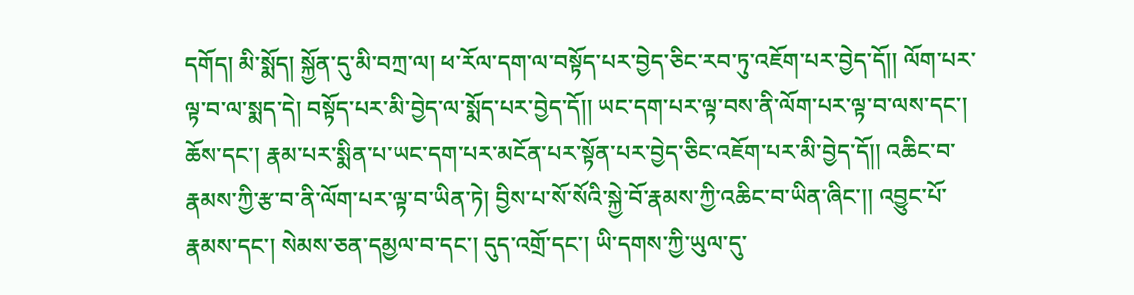དགོད། མི་སྨོད། སྐྱོན་དུ་མི་བཀྲ་ལ། ཕ་རོལ་དག་ལ་བསྟོད་པར་བྱེད་ཅིང་རབ་ཏུ་འཇོག་པར་བྱེད་དོ།། ལོག་པར་ལྟ་བ་ལ་སྨད་དེ། བསྟོད་པར་མི་བྱེད་ལ་སྨོད་པར་བྱེད་དོ།། ཡང་དག་པར་ལྟ་བས་ནི་ལོག་པར་ལྟ་བ་ལས་དང་། ཆོས་དང་། རྣམ་པར་སྨིན་པ་ཡང་དག་པར་མངོན་པར་སྟོན་པར་བྱེད་ཅིང་འཇོག་པར་མི་བྱེད་དོ།། འཆིང་བ་རྣམས་ཀྱི་རྩ་བ་ནི་ལོག་པར་ལྟ་བ་ཡིན་ཏེ། བྱིས་པ་སོ་སོའི་སྐྱེ་བོ་རྣམས་ཀྱི་འཆིང་བ་ཡིན་ཞིང་།། འབྱུང་པོ་རྣམས་དང་། སེམས་ཅན་དམྱལ་བ་དང་། དུད་འགྲོ་དང་། ཡི་དགས་ཀྱི་ཡུལ་དུ་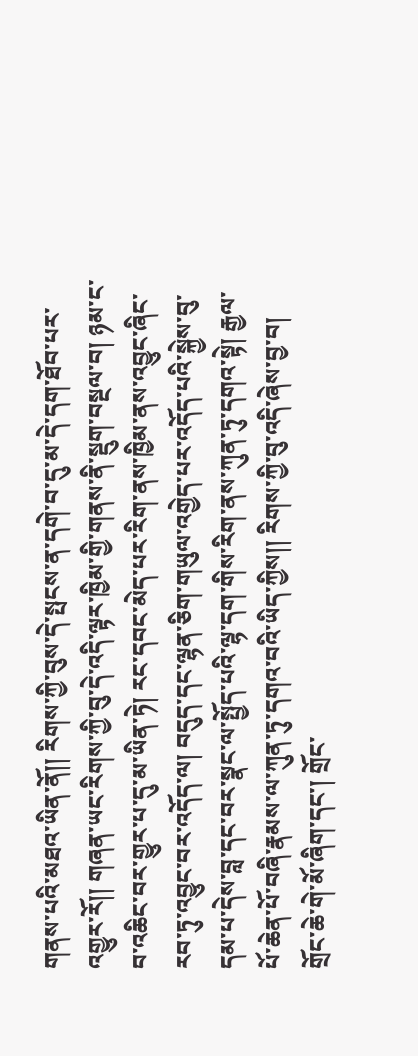གནས་པའི་མཐའ་ཡིན་ནོ།། རིགས་ཀྱི་བུས་དེ་སྤངས་ན་དགེ་བ་དུ་མ་དེ་དག་ཐོབ་པར་འགྱུར་རོ།། གཞན་ཡང་རིགས་ཀྱི་བུ་དེ་འདི་ལྟར་ཁྱིམ་གྱི་གནས་ནི་སྡུག་བསྔལ་བ། ཉམ་ང་བ་འཆིང་བར་གྱུར་པ་དུ་མ་ཡིན་ཏེ། རང་དབང་མེད་པར་རིག་ནས་ཁྱིམ་ནས་འབྱུང་ཞིང་རབ་ཏུ་འབྱུང་བར་འདོད་ལ། བདུད་དང་ལྷན་ཅིག་གཡུལ་འགྱེད་པར་འདོད་པའི་སྐྱེས་བུ་དམ་པ་དེས་བླ་དང་བར་སྣང་ལ་སྤྱོད་པའི་ལྷ་དག་གིས་རིག་ནས་ཀུན་ཏུ་དགའ་སྟེ། རྒྱལ་པོ་ཆེན་པོ་བཞི་རྣམས་ལ་ཀུན་ཏུ་དགའ་བའི་ཡིད་ཀྱིས།། རིགས་ཀྱི་བུ་འདི་ཞེས་བྱ་བ། གྲོང་ཆེ་གེ་མོ་ཞིག་དང་། གྲོང་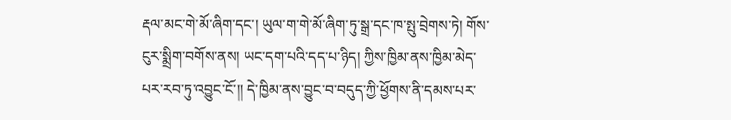རྡལ་མང་གེ་མོ་ཞིག་དང་། ཡུལ་ག་གེ་མོ་ཞིག་ཏུ་སྒྲ་དང་ཁ་སྤུ་བྲེགས་ཏེ། གོས་ངུར་སྨྲིག་བགོས་ནས། ཡང་དག་པའི་དད་པ་ཉིད། ཀྱིས་ཁྱིམ་ནས་ཁྱིམ་མེད་པར་རབ་ཏུ་འབྱུང་ངོ་།། དེ་ཁྱིམ་ནས་བྱུང་བ་བདུད་ཀྱི་ཕྱོགས་ནི་དམས་པར་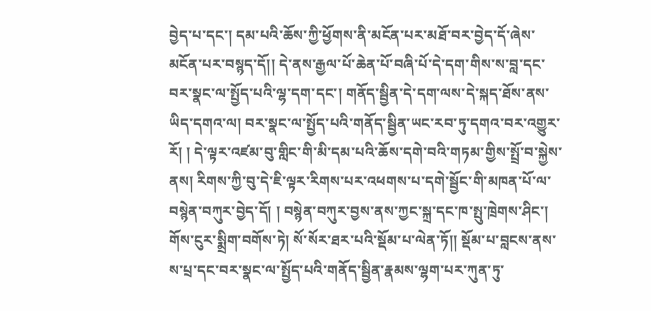བྱེད་པ་དང་། དམ་པའི་ཆོས་ཀྱི་ཕྱོགས་ནི་མངོན་པར་མཐོ་བར་བྱེད་དོ་ཞེས་མངོན་པར་བསྙད་དོ།། དེ་ནས་རྒྱལ་པོ་ཆེན་པོ་བཞི་པོ་དེ་དག་གིས་ས་བླ་དང་བར་སྣང་ལ་སྤྱོད་པའི་ལྷ་དག་དང་། གནོད་སྦྱིན་དེ་དག་ལས་དེ་སྐད་ཐོས་ནས་ཡིད་དགའ་ལ། བར་སྣང་ལ་སྤྱོད་པའི་གནོད་སྦྱིན་ཡང་རབ་ཏུ་དགའ་བར་འགྱུར་རོ། ། དེ་ལྟར་འཛམ་བུ་གླིང་གི་མི་དམ་པའི་ཆོས་དགེ་བའི་གཏམ་གྱིས་སྤྲོ་བ་སྐྱེས་ནས། རིགས་ཀྱི་བུ་དེ་ཇི་ལྟར་རིགས་པར་འཕགས་པ་དགེ་སྦྱོང་གི་མཁན་པོ་ལ་བསྙེན་བཀུར་བྱེད་དོ། ། བསྙེན་བཀུར་བྱས་ནས་ཀྱང་སྐྲ་དང་ཁ་སྤུ་ཁྲེགས་ཤིང་། གོས་ངུར་སྨྲིག་བགོས་ཏེ། སོ་སོར་ཐར་པའི་སྡོམ་པ་ལེན་ཏོ།། སྡོམ་པ་བླངས་ནས་ས་པྲ་དང་བར་སྣང་ལ་སྤྱོད་པའི་གནོད་སྦྱིན་རྣམས་ལྷག་པར་ཀུན་ཏུ་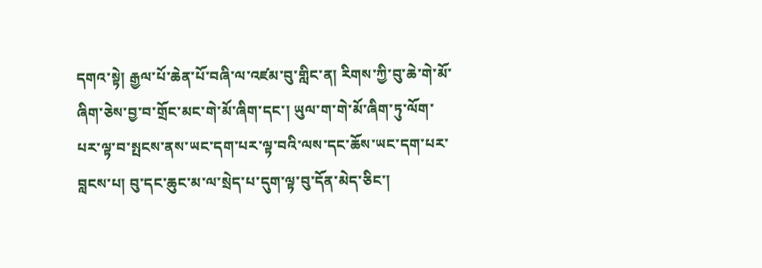དགའ་སྟེ། རྒྱལ་པོ་ཆེན་པོ་བཞི་ལ་འཛམ་བུ་གླིང་ན། རིགས་ཀྱི་བུ་ཆེ་གེ་མོ་ཞིག་ཅེས་བྱ་བ་གྲོང་མང་གེ་མོ་ཞིག་དང་། ཡུལ་ག་གེ་མོ་ཞིག་ཏུ་ལོག་པར་ལྟ་བ་སྤངས་ནས་ཡང་དག་པར་ལྟ་བའི་ལས་དང་ཆོས་ཡང་དག་པར་བླངས་པ། བུ་དང་ཆུང་མ་ལ་སྲེད་པ་དུག་ལྟ་བུ་དོན་མེད་ཅིང་།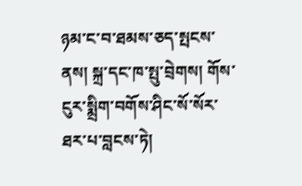ཉམ་ང་བ་ཐམས་ཅད་སྤངས་ནས། སྐྲ་དང་ཁ་སྤུ་བྲེགས། གོས་ངུར་སྨྲིག་བགོས་ཤིང་སོ་སོར་ཐར་པ་བླངས་ཏེ།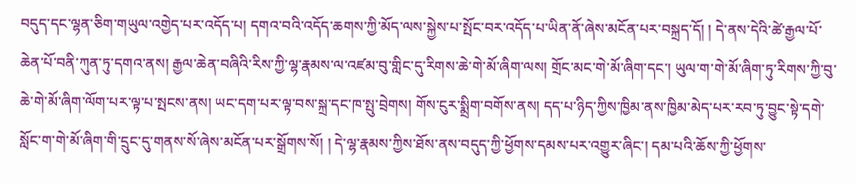བདུད་དང་ལྷན་ཅིག་གཡུལ་འགྱེད་པར་འདོད་པ། དགའ་བའི་འདོད་ཆགས་ཀྱི་མོད་ལས་སྐྱེས་པ་སྤོང་བར་འདོད་པ་ཡིན་ནོ་ཞེས་མངོན་པར་བསྐྲད་དོ། ། དེ་ནས་དེའི་ཚེ་རྒྱལ་པོ་ཆེན་པོ་བནི་ཀུན་ཏུ་དགའ་ནས། རྒྱལ་ཆེན་བཞིའི་རིས་ཀྱི་ལྷ་རྣམས་ལ་འཛམ་བུ་གླིང་དུ་རིགས་ཆེ་གེ་མོ་ཞིག་ལས། གྲོང་མང་གེ་མོ་ཞིག་དང་། ཡུལ་ག་གེ་མོ་ཞིག་ཏུ་རིགས་ཀྱི་བུ་ཆེ་གེ་མོ་ཞིག་ལོག་པར་ལྟ་པ་སྤངས་ནས། ཡང་དག་པར་ལྟ་བས་སྐྲ་དང་ཁ་སྤུ་བྲེགས། གོས་ངུར་སྨྲིག་བགོས་ནས། དད་པ་ཉིད་ཀྱིས་ཁྱིམ་ནས་ཁྱིམ་མེད་པར་རབ་ཏུ་བྱུང་སྟེ་དགེ་སློང་ག་གེ་མོ་ཞིག་གི་དྲུང་དུ་གནས་སོ་ཞེས་མངོན་པར་སྒྲོགས་སོ། ། དེ་ལྷ་རྣམས་ཀྱིས་ཐོས་ནས་བདུད་ཀྱི་ཕྱོགས་དམས་པར་འགྱུར་ཞིང་། དམ་པའི་ཆོས་ཀྱི་ཕྱོགས་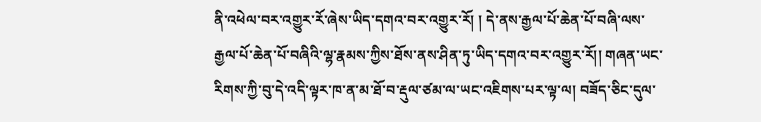ནི་འཕེལ་བར་འགྱུར་རོ་ཞེས་ཡིད་དགའ་བར་འགྱུར་རོ། ། དེ་ནས་རྒྱལ་པོ་ཆེན་པོ་བཞི་ལས་རྒྱལ་པོ་ཆེན་པོ་བཞིའི་ལྷ་རྣམས་ཀྱིས་ཐོས་ནས་ཤིན་ཏུ་ཡིད་དགའ་བར་འགྱུར་རོ།། གཞན་ཡང་རིགས་ཀྱི་བུ་དེ་འདི་ལྟར་ཁ་ན་མ་ཐོ་བ་རྡུལ་ཙམ་ལ་ཡང་འཇིགས་པར་ལྟ་ལ། བཟོད་ཅིང་དུལ་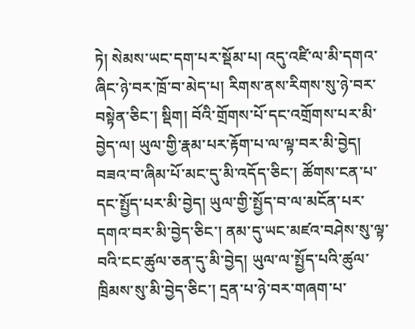ཏེ། སེམས་ཡང་དག་པར་སྡོམ་པ། འདུ་འཛི་ལ་མི་དགའ་ཞིང་ཉེ་བར་ཁྲོ་བ་མེད་པ། རིགས་ནས་རིགས་སུ་ཉེ་བར་བསྟེན་ཅིང་། སྡིག། བོའི་གྲོགས་པོ་དང་འགྲོགས་པར་མི་བྱེད་ལ། ཡུལ་གྱི་རྣམ་པར་རྟོག་པ་ལ་ལྟ་བར་མི་བྱེད། བཟའ་བ་ཞིམ་པོ་མང་དུ་མི་འདོད་ཅིང་། ཚོགས་ངན་པ་དང་སྤྱོད་པར་མི་བྱེད། ཡུལ་གྱི་སྤྱོད་བ་ལ་མངོན་པར་དགའ་བར་མི་བྱེད་ཅིང་། ནམ་དུ་ཡང་མཛའ་བཤེས་སུ་ལྟ་བའི་ངང་ཚུལ་ཅན་དུ་མི་བྱེད། ཡུལ་ལ་སྤྱོད་པའི་ཚུལ་ཁྲིམས་སུ་མི་བྱེད་ཅིང་། དྲན་པ་ཉེ་བར་གཞག་པ་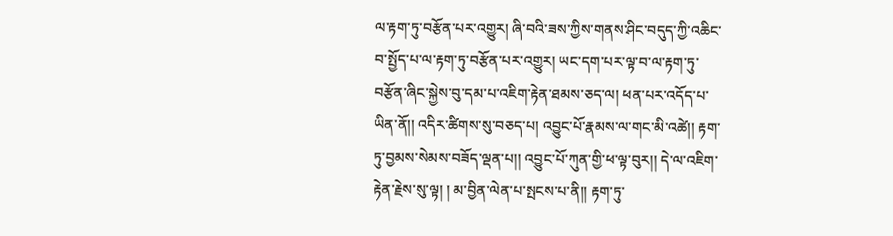ལ་རྟག་ཏུ་བརྩོན་པར་འགྱུར། ཞི་བའི་ཟས་ཀྱིས་གནས་ཤིང་བདུད་ཀྱི་འཆིང་བ་སྤྱོད་པ་ལ་རྟག་ཏུ་བརྩོན་པར་འགྱུར། ཡང་དག་པར་ལྟ་བ་ལ་རྟག་ཏུ་བརྩོན་ཞིང་སྐྱེས་བུ་དམ་པ་འཇིག་རྟེན་ཐམས་ཅད་ལ། ཕན་པར་འདོད་པ་ཡིན་ནོ།། འདིར་ཚིགས་སུ་བཅད་པ། འབྱུང་པོ་རྣམས་ལ་གང་མི་འཚེ།། རྟག་ཏུ་བྱམས་སེམས་བཟོད་ལྡན་པ།། འབྱུང་པོ་ཀུན་གྱི་ཕ་ལྟ་བུར།། དེ་ལ་འཇིག་རྟེན་རྗེས་སུ་ལྟ། ། མ་བྱིན་ལེན་པ་སྤངས་པ་ནི།། རྟག་ཏུ་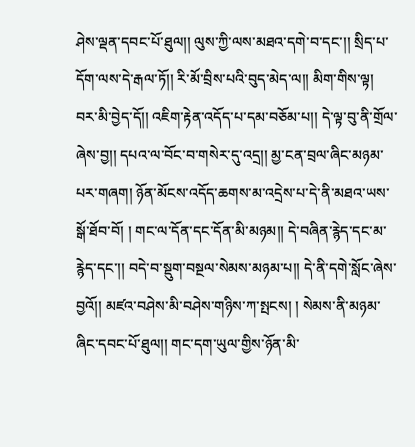ཤེས་ལྡན་དབང་པོ་ཐུལ།། ལུས་ཀྱི་ལས་མཐའ་དགེ་བ་དང་།། སྲིད་པ་དོག་ལས་དེ་རྒལ་ཏོ།། རི་མོ་བྲིས་པའི་བུད་མེད་ལ།། མིག་གིས་ལྟ། བར་མི་བྱེད་དོ།། འཇིག་རྟེན་འདོད་པ་དམ་བཅོམ་པ།། དེ་ལྟ་བུ་ནི་གྲོལ་ཞེས་བྱ།། དཔའ་ལ་བོང་བ་གསེར་དུ་འདྲ།། མྱ་ངན་བྲལ་ཞིང་མཉམ་པར་གཞག། ཉོན་མོངས་འདོད་ཆགས་མ་འདྲེས་པ་དེ་ནི་མཐའ་ཡས་སྒོ་ཐོབ་བོ། ། གང་ལ་དོན་དང་དོན་མི་མཉམ།། དེ་བཞིན་རྙེད་དང་མ་རྙེད་དང་།། བདེ་བ་སྡུག་བསྔལ་སེམས་མཉམ་པ།། དེ་ནི་དགེ་སློང་ཞེས་བྱའོ།། མཛའ་བཤེས་མི་བཤེས་གཉིས་ཀ་སྤངས། ། སེམས་ནི་མཉམ་ཞིང་དབང་པོ་ཐུལ།། གང་དག་ཡུལ་གྱིས་ཉོན་མི་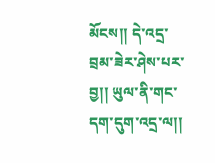མོངས།། དེ་འདྲ་བྲམ་ཟེར་ཤེས་པར་བྱ།། ཡུལ་ནི་གང་དག་དུག་འདྲ་ལ།།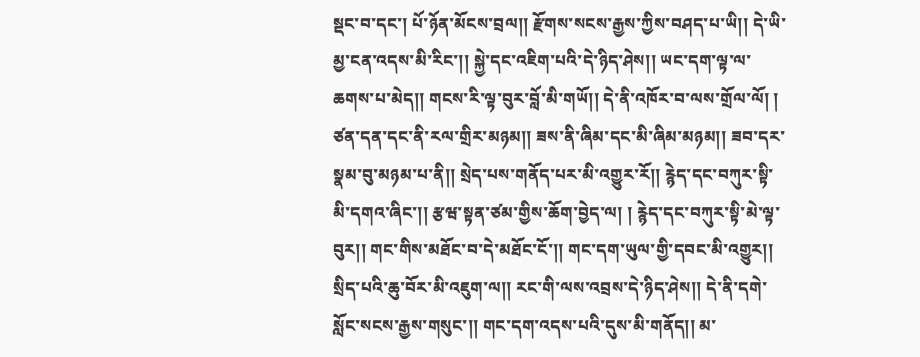སྡང་བ་དང་། པོ་ཉོན་མོངས་བྲལ།། རྫོགས་སངས་རྒྱས་ཀྱིས་བཤད་པ་ཡི།། དེ་ཡི་མྱ་ངན་འདས་མི་རིང་།། སྐྱེ་དང་འཇིག་པའི་དེ་ཉིད་ཤེས།། ཡང་དག་ལྟ་ལ་ཆགས་པ་མེད།། གངས་རི་ལྟ་བུར་བློ་མི་གཡོ།། དེ་ནི་འཁོར་བ་ལས་གྲོལ་ལོ། ། ཙན་དན་དང་ནི་རལ་གྲིར་མཉམ།། ཟས་ནི་ཞིམ་དང་མི་ཞིམ་མཉམ།། ཟབ་དར་སྣམ་བུ་མཉམ་པ་ནི།། སྲེད་པས་གནོད་པར་མི་འགྱུར་རོ།། རྙེད་དང་བཀུར་སྟི་མི་དགའ་ཞིང་།། རྩཝ་སྟན་ཙམ་གྱིས་ཆོག་བྱེད་ལ། ། རྙེད་དང་བཀུར་སྟི་མེ་ལྟ་བུར།། གང་གིས་མཐོང་བ་དེ་མཐོང་ངོ་།། གང་དག་ཡུལ་གྱི་དབང་མི་འགྱུར།། སྲིད་པའི་ཆུ་བོར་མི་འཇུག་ལ།། རང་གི་ལས་འབྲས་དེ་ཉིད་ཤེས།། དེ་ནི་དགེ་སློང་སངས་རྒྱས་གསུང་།། གང་དག་འདས་པའི་དུས་མི་གནོད།། མ་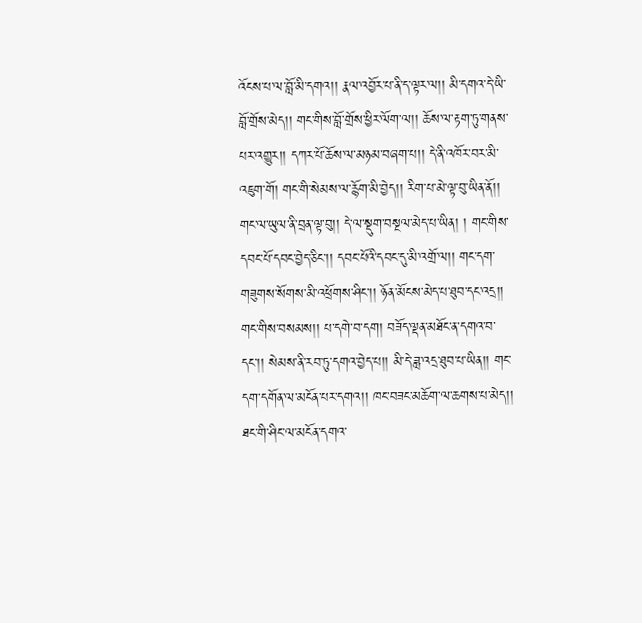འོངས་པ་ལ་བློ་མི་དགའ།། རྣལ་འབྱོར་པ་ནི་ད་ལྟར་ལ།། མི་དགའ་དེ་ཡི་བློ་གྲོས་མེད།། གང་གིས་བློ་གྲོས་ཕྱིར་ལོག་ལ།། ཆོས་ལ་རྟག་ཏུ་གནས་པར་འགྱུར།། དཀར་པོ་ཆོས་ལ་མཉམ་བཞག་པ།། དེ་ནི་འཁོར་བར་མི་འཇུག་གོ། གང་གི་སེམས་ལ་རྙོག་མི་བྱེད།། རིག་པ་མེ་ལྟ་བུ་ཡིན་ནོ།། གང་ལ་ཡུལ་ནི་བྲན་ལྟ་བུ།། དེ་ལ་སྡུག་བསྔལ་མེད་པ་ཡིན། ། གང་གིས་དབང་པོ་དབང་བྱེད་ཅིང་།། དབང་པོའི་དབང་དུ་མི་འགྲོ་ལ།། གང་དག་གཟུགས་སོགས་མི་འཕྲོགས་ཤིང་།། ཉོན་མོངས་མེད་པ་ཐུབ་དང་འདྲ།། གང་གིས་བསམས།། པ་དགེ་བ་དག། བཟོད་ལྡན་མཐོང་ན་དགའ་བ་དང་།། སེམས་ནི་རབ་ཏུ་དགའ་བྱེད་པ།། མི་དེ་ཟླ་འདྲ་ཐུབ་པ་ཡིན།། གང་དག་དགོན་ལ་མངོན་པར་དགའ།། ཁང་བཟང་མཆོག་ལ་ཆགས་པ་མེད།། ཐང་གི་ཤིང་ལ་མངོན་དགའ་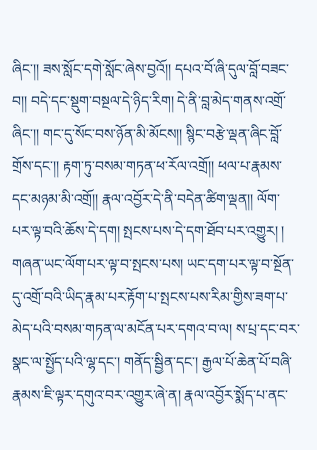ཞིང་།། ཟས་སློང་དགེ་སློང་ཞེས་བྱའོ།། དཔའ་བོ་ཞི་དུལ་བློ་བཟང་བ།། བདེ་དང་སྡུག་བསྔལ་དེ་ཉིད་རིག། དེ་ནི་བླ་མེད་གནས་འགྲོ་ཞིང་།། གང་དུ་སོང་བས་ཉོན་མི་མོངས།། སྙིང་བརྩེ་ལྡན་ཞིང་བློ་གྲོས་དང་།། རྟག་ཏུ་བསམ་གཏན་ཕ་རོལ་འགྲོ།། ཕལ་པ་རྣམས་དང་མཉམ་མི་འགྲོ།། རྣལ་འབྱོར་དེ་ནི་བདེན་ཚིག་ལྡན།། ལོག་པར་ལྟ་བའི་ཆོས་དེ་དག། སྤངས་པས་དེ་དག་ཐོབ་པར་འགྱུར། ། གཞན་ཡང་ལོག་པར་ལྟ་བ་སྤངས་པས། ཡང་དག་པར་ལྟ་བ་སྔོན་དུ་འགྲོ་བའི་ཡིད་རྣམ་པར་རྟོག་པ་སྤངས་པས་རིམ་གྱིས་ཟག་པ་མེད་པའི་བསམ་གཏན་ལ་མངོན་པར་དགའ་བ་ལ། ས་པྲ་དང་བར་སྣང་ལ་སྤྱོད་པའི་ལྷ་དང་། གནོད་སྦྱིན་དང་། རྒྱལ་པོ་ཆེན་པོ་བཞི་རྣམས་ཇི་ལྟར་དགུའ་བར་འགྱུར་ཞེ་ན། རྣལ་འབྱོར་སྨོད་པ་ནང་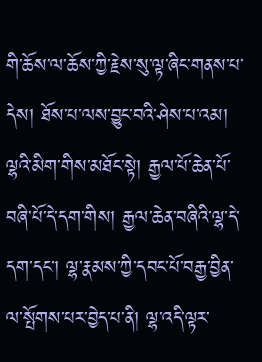གི་ཆོས་ལ་ཆོས་ཀྱི་རྗེས་སུ་ལྟ་ཞིང་གནས་པ་དེས། ཐོས་པ་ལས་བྱུང་བའི་ཤེས་པ་འམ། ལྷའི་མིག་གིས་མཐོང་སྟེ། རྒྱལ་པོ་ཆེན་པོ་བཞི་པོ་དེ་དག་གིས། རྒྱལ་ཆེན་བཞིའི་ལྷ་དེ་དག་དང་། ལྷ་རྣམས་ཀྱི་དབང་པོ་བརྒྱ་བྱིན་ལ་སྤོགས་པར་བྱེད་པ་ནི། ལྷ་འདི་ལྟར་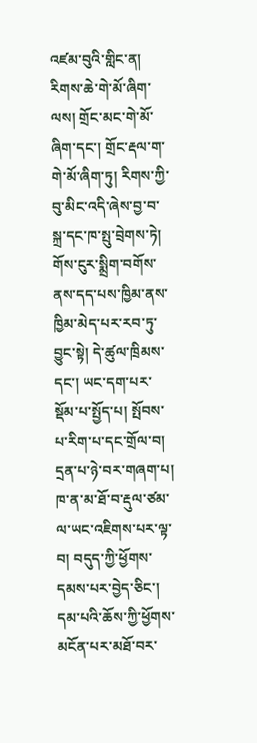འཛམ་བུའི་གླིང་ན། རིགས་ཆེ་གེ་མོ་ཞིག་ལས། གྲོང་མང་གེ་མོ་ཞིག་དང་། གྲོང་རྡལ་ག་གེ་མོ་ཞིག་ཏུ། རིགས་ཀྱི་བུ་མིང་འདི་ཞེས་བྱ་བ་སྐྲ་དང་ཁ་སྤུ་བྲེགས་ཏེ། གོས་ངུར་སྨྲིག་བགོས་ནས་དད་པས་ཁྱིམ་ནས་ཁྱིམ་མེད་པར་རབ་ཏུ་བྱུང་སྟེ། དེ་ཚུལ་ཁྲིམས་དང་། ཡང་དག་པར་སྡོམ་པ་སྤྱོད་པ། སྤོབས་པ་རིག་པ་དང་གྲོལ་བ། དྲན་པ་ཉེ་བར་གཞག་པ། ཁ་ན་མ་ཐོ་བ་རྡུལ་ཙམ་ལ་ཡང་འཇིགས་པར་ལྟ་བ། བདུད་ཀྱི་ཕྱོགས་དམས་པར་བྱེད་ཅིང་། དམ་པའི་ཆོས་ཀྱི་ཕྱོགས་མངོན་པར་མཐོ་བར་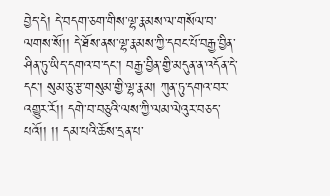བྱེད་དེ། དེ་བདག་ཅག་གིས་ལྷ་རྣམས་ལ་གསོལ་བ་ལགས་སོ།། དེ་ཐོས་ནས་ལྷ་རྣམས་ཀྱི་དབང་པོ་བརྒྱ་བྱིན་ཤིན་ཏུ་ཡིད་དགའ་བ་དང་། བརྒྱ་བྱིན་གྱི་མདུན་ན་འདོན་དེ་དང་། སུམ་ཅུ་རྩ་གསུམ་གྱི་ལྷ་རྣམ། ཀུན་ཏུ་དགའ་བར་འགྱུར་རོ།། དགེ་བ་བཅུའི་ལས་ཀྱི་ལམ་ལེའུར་བཅད་པའོ།། །། དམ་པའི་ཆོས་དྲན་པ་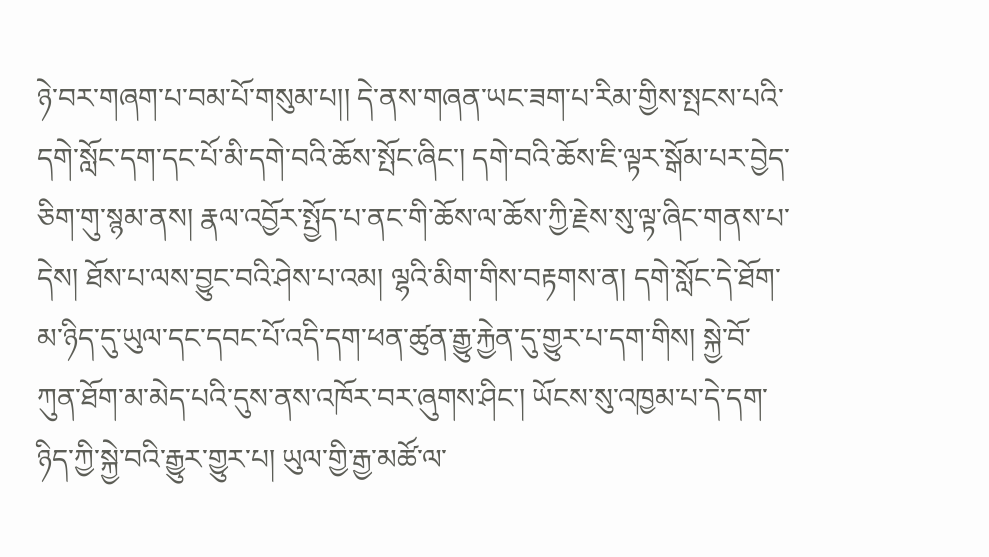ཉེ་བར་གཞག་པ་བམ་པོ་གསུམ་པ།། དེ་ནས་གཞན་ཡང་ཟག་པ་རིམ་གྱིས་སྤངས་པའི་དགེ་སློང་དག་དང་པོ་མི་དགེ་བའི་ཆོས་སྤོང་ཞིང་། དགེ་བའི་ཆོས་ཇི་ལྟར་སྒོམ་པར་བྱེད་ཅིག་གུ་སྙམ་ནས། རྣལ་འབྱོར་སྤྱོད་པ་ནང་གི་ཆོས་ལ་ཆོས་ཀྱི་རྗེས་སུ་ལྟ་ཞིང་གནས་པ་དེས། ཐོས་པ་ལས་བྱུང་བའི་ཤེས་པ་འམ། ལྷའི་མིག་གིས་བརྟགས་ན། དགེ་སློང་དེ་ཐོག་མ་ཉིད་དུ་ཡུལ་དང་དབང་པོ་འདི་དག་ཕན་ཚུན་རྒྱུ་རྐྱེན་དུ་གྱུར་པ་དག་གིས། སྐྱེ་བོ་ཀུན་ཐོག་མ་མེད་པའི་དུས་ནས་འཁོར་བར་ཞུགས་ཤིང་། ཡོངས་སུ་འཁྱམ་པ་དེ་དག་ཉིད་ཀྱི་སྐྱེ་བའི་རྒྱུར་གྱུར་པ། ཡུལ་གྱི་རྒྱ་མཚོ་ལ་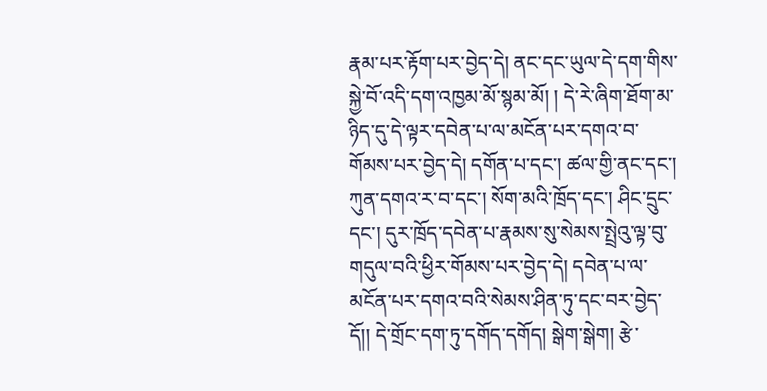རྣམ་པར་རྟོག་པར་བྱེད་དེ། ནང་དང་ཡུལ་དེ་དག་གིས་སྐྱེ་བོ་འདི་དག་འཁྱམ་མོ་སྙམ་མོ། ། དེ་རེ་ཞིག་ཐོག་མ་ཉིད་དུ་དེ་ལྟར་དབེན་པ་ལ་མངོན་པར་དགའ་བ་གོམས་པར་བྱེད་དེ། དགོན་པ་དང་། ཚལ་གྱི་ནང་དང་། ཀུན་དགའ་ར་བ་དང་། སོག་མའི་ཁྲོད་དང་། ཤིང་དྲུང་དང་། དུར་ཁྲོད་དབེན་པ་རྣམས་སུ་སེམས་སྤྲེའུ་ལྟ་བུ་གདུལ་བའི་ཕྱིར་གོམས་པར་བྱེད་དེ། དབེན་པ་ལ་མངོན་པར་དགའ་བའི་སེམས་ཤིན་ཏུ་དང་བར་བྱེད་དོ།། དེ་གྲོང་དག་ཏུ་དགོད་དགོད། སྒེག་སྒེག། རྩེ་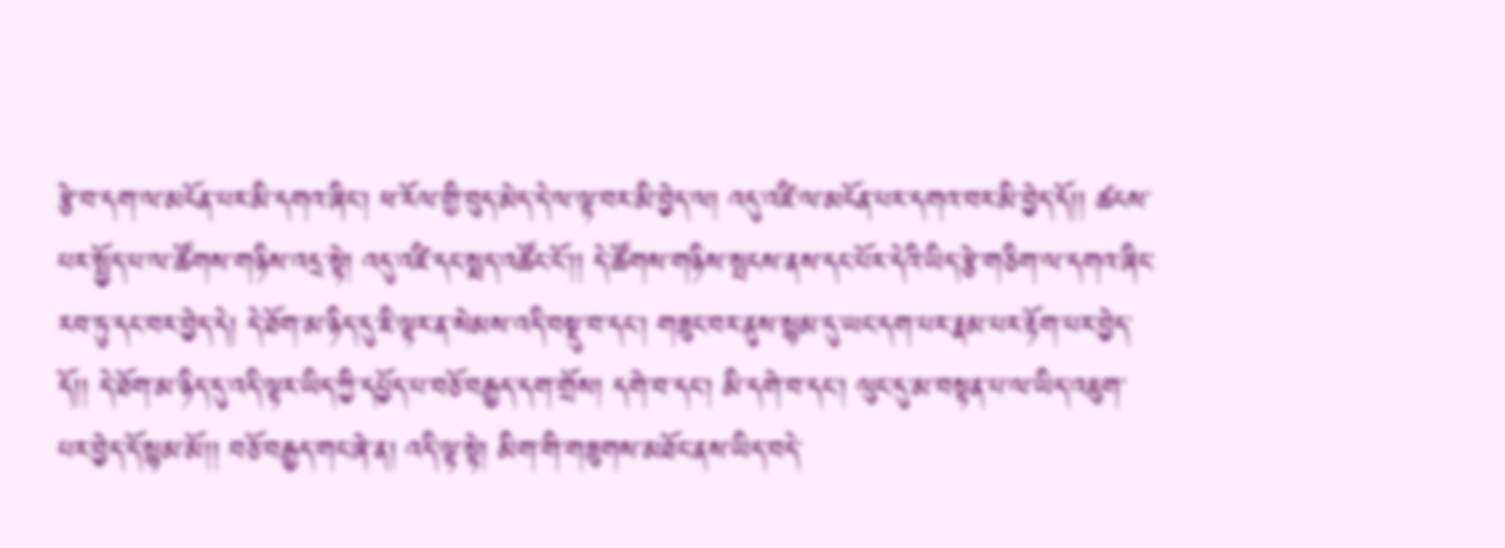རྩེ་བ་དག་ལ་མངོན་པར་མི་དགའ་ཞིང་། ཕ་རོལ་གྱི་བུད་མེད་དེ་ལ་ལྟ་བར་མི་བྱེད་ལ། འདུ་འཛི་ལ་མངོན་པར་དགའ་བར་མི་བྱེད་དོ།། ཚངས་པར་སྤྱོད་པ་ལ་ཚོགས་གཉིས་འདྲ་སྟེ། འདུ་འཛི་དང་སྨད་འཚོང་ངོ་།། དེ་ཚོགས་གཉིས་སྤངས་ནས་དང་པོར་དེའི་ཡིད་རྩེ་གཅིག་ལ་དགའ་ཞིང་རབ་ཏུ་དང་བར་བྱེད་དེ། དེ་ཐོག་མ་ཉིད་དུ་ཇི་ལྟར་ན་སེམས་འདི་བསྡུ་བ་དང་། གཟུང་བར་ནུས་སྙམ་དུ་ཡང་དག་པར་རྣམ་པར་རྟོག་པར་བྱེད་དོ།། དེ་ཐོག་མ་ཉིད་དུ་འདི་ལྟར་ཡིད་ཀྱི་དཔྱོད་པ་བཅོ་བརྒྱད་དག་གྲོས། དགེ་བ་དང་། མི་དགེ་བ་དང་། ལུང་དུ་མ་བསྟན་པ་ལ་ཡིད་འཇུག་པར་བྱེད་དོ་སྙམ་མོ།། བཅོ་བརྒྱད་གང་ཞེ་ན། འདི་ལྟ་སྟེ། མིག་གི་གཟུགས་མཐོང་ནས་ཡིད་བདེ་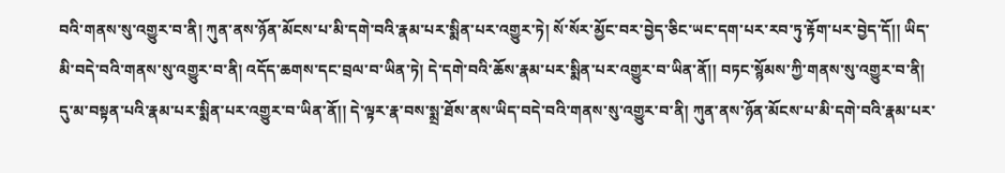བའི་གནས་སུ་འགྱུར་བ་ནི། ཀུན་ནས་ཉོན་མོངས་པ་མི་དགེ་བའི་རྣམ་པར་སྨིན་པར་འགྱུར་ཏེ། སོ་སོར་མྱོང་བར་བྱེད་ཅིང་ཡང་དག་པར་རབ་ཏུ་རྟོག་པར་བྱེད་དོ།། ཡིད་མི་བདེ་བའི་གནས་སུ་འགྱུར་བ་ནི། འདོད་ཆགས་དང་བྲལ་བ་ཡིན་ཏེ། དེ་དགེ་བའི་ཆོས་རྣམ་པར་སྨིན་པར་འགྱུར་བ་ཡིན་ནོ།། བཏང་སྙོམས་ཀྱི་གནས་སུ་འགྱུར་བ་ནི། དུ་མ་བསྟན་པའི་རྣམ་པར་སྨིན་པར་འགྱུར་བ་ཡིན་ནོ།། དེ་ལྟར་རྣ་བས་སྨྲ་ཐོས་ནས་ཡིད་བདེ་བའི་གནས་སུ་འགྱུར་བ་ནི། ཀུན་ནས་ཉོན་མོངས་པ་མི་དགེ་བའི་རྣམ་པར་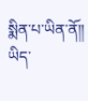སྨིན་པ་ཡིན་ནོ།། ཡིད་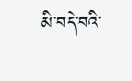མི་བདེ་བའི་